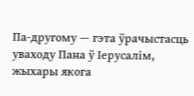Па-другому — гэта ўрачыстасць уваходу Пана ў Іерусалім, жыхары якога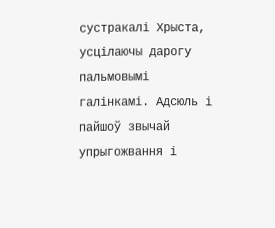сустракалі Хрыста, усцілаючы дарогу пальмовымі галінкамі. Адсюль і пайшоў звычай упрыгожвання і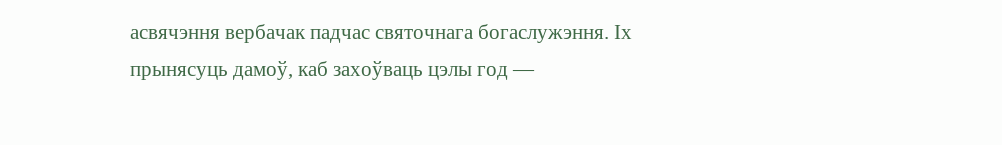асвячэння вербачак падчас святочнага богаслужэння. Іх прынясуць дамоў, каб захоўваць цэлы год —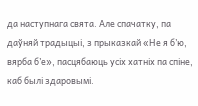да наступнага свята. Але спачатку, па даўняй традыцыі, з прыказкай «Не я б’ю, вярба б’е», пасцябаюць усіх хатніх па спіне, каб былі здаровымі.